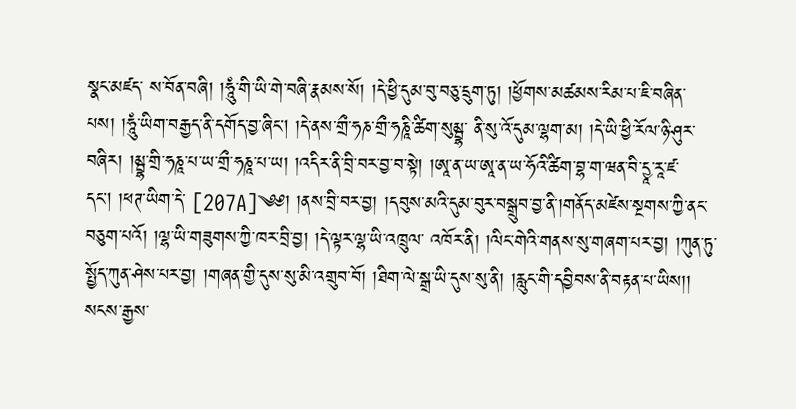སྣང་མཛད་ ས་བོན་བཞི། །ཧཱུཾ་གི་ཡི་གེ་བཞི་རྣམས་སོ། །དེ་ཕྱི་དུམ་བུ་བཅུ་དྲུག་ཏུ། །ཕྱོགས་མཚམས་རིམ་པ་ཇི་བཞིན་པས། །ཧཱུཾ་ཡིག་བརྒྱད་ནི་དགོད་བྱ་ཞིང། །དེ་ནས་གྲྀ་ཧཎ་གྲྀ་ཧཎཱི་ཚིག་སུམྦྷ་ ནི་སུ་འོ་དུམ་ལྷག་མ། །དེ་ཡི་ཕྱི་རོལ་ཉི་ཤུར་བཞིར། །མྦྷ་གྲི་ཧཎཱ་པ་ཡ་གྲྀ་ཧཎཱ་པ་ཡ། །འདིར་ནི་བྲི་བར་བྱ་བ་སྟེ། །ཨཱ་ན་ཡ་ཨཱ་ན་ཡ་ཧོའི་ཚིག་བྷ་ག་ཝན་བི་དྱཱ་རཱ་ཛ་དང། །ཕཊ་ཡིག་དེ་ [207A]༄༅། །ནས་བྲི་བར་བྱ། །དབུས་མའི་དུམ་བུར་བསྒྲུབ་བྱ་ནི་།གནོད་མཛེས་སྔགས་ཀྱི་ནང་བཅུག་པའོ། །ལྷ་ཡི་གཟུགས་ཀྱི་ཁར་བྲི་བྱ། །དེ་ལྟར་ལྷ་ཡི་འཁྲུལ་ འཁོར་ནི། །ལིང་གེའི་གནས་སུ་གཞག་པར་བྱ། །ཀུན་ཏུ་སྤྱོད་ཀུན་ཤེས་པར་བྱ། །གཞན་གྱི་དུས་སུ་མི་འགྲུབ་བོ། །ཐིག་ལེ་སྒྲ་ཡི་དུས་སུ་ནི། །རླུང་གི་དབྱིབས་ནི་བརྟན་པ་ཡིས།། སངས་རྒྱས་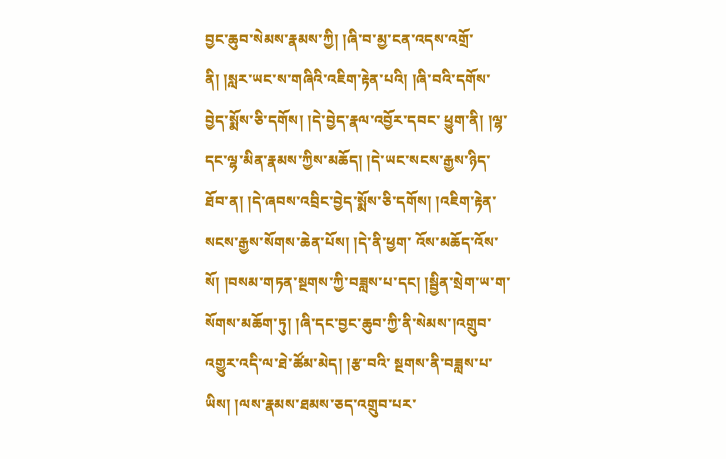བྱང་ཆུབ་སེམས་རྣམས་ཀྱི། །ཞི་བ་མྱ་ངན་འདས་འགྲོ་ནི། །སླར་ཡང་ས་གཞིའི་འཇིག་རྟེན་པའི། །ཞི་བའི་དགོས་བྱེད་སྨོས་ཅི་དགོས། །དེ་བྱེད་རྣལ་འབྱོར་དབང་ ཕྱུག་ནི། །ལྷ་དང་ལྷ་མིན་རྣམས་ཀྱིས་མཆོད། །དེ་ཡང་སངས་རྒྱས་ཉིད་ཐོབ་ན། །དེ་ཞབས་འབྲིང་བྱེད་སྨོས་ཅི་དགོས། །འཇིག་རྟེན་སངས་རྒྱས་སོགས་ཆེན་པོས། །དེ་ནི་ཕྱག་ འོས་མཆོད་འོས་སོ། །བསམ་གཏན་སྔགས་ཀྱི་བཟླས་པ་དང། །སྦྱིན་སྲེག་ཡ་ག་སོགས་མཆོག་ཏུ། །ཞི་དང་བྱང་ཆུབ་ཀྱི་ནི་སེམས་།འགྲུབ་འགྱུར་འདི་ལ་ཐེ་ཚོམ་མེད། །རྩ་བའི་ སྔགས་ནི་བཟླས་པ་ཡིས། །ལས་རྣམས་ཐམས་ཅད་འགྲུབ་པར་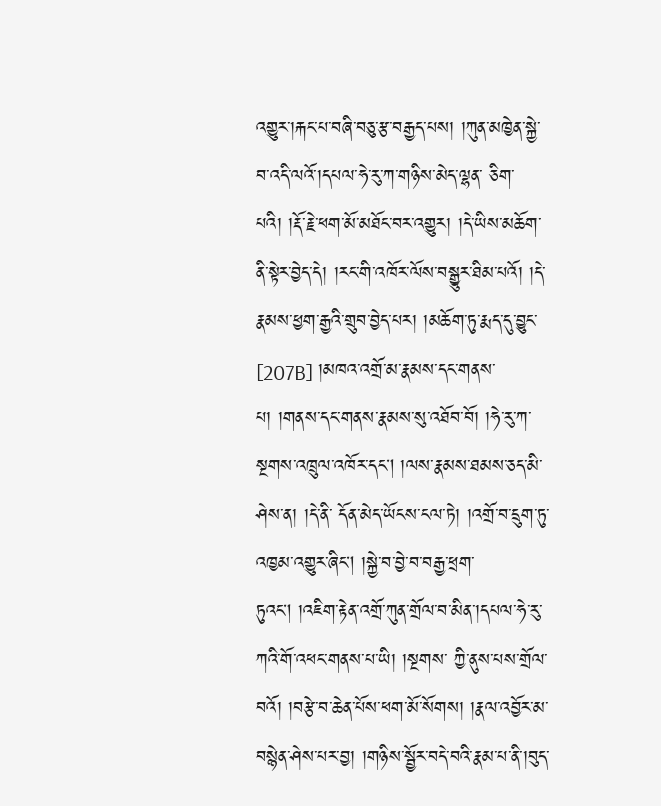འགྱུར་།རྐང་པ་བཞི་བཅུ་རྩ་བརྒྱད་པས། །ཀུན་མཁྱེན་སྐྱེ་བ་འདི་ལའོ་།དཔལ་ཧེ་རུ་ཀ་གཉིས་མེད་ལྷན་ ཅིག་པའི། །རྡོ་རྗེ་ཕག་མོ་མཐོང་བར་འགྱུར། །དེ་ཡིས་མཆོག་ནི་སྟེར་བྱེད་དེ། །རང་གི་འཁོར་ལོས་བསྒྱུར་ཐིམ་པའོ། །དེ་རྣམས་ཕྱག་རྒྱའི་གྲུབ་བྱེད་པར། །མཆོག་ཏུ་རྨད་དུ་བྱུང་ [207B] །མཁའ་འགྲོ་མ་རྣམས་དང་གནས་པ། །གནས་དང་གནས་རྣམས་སུ་འཐོབ་བོ། །ཧེ་རུ་ཀ་སྔགས་འཁྲུལ་འཁོར་དང། །ལས་རྣམས་ཐམས་ཅད་མི་ཤེས་ན། །དེ་ནི་ དོན་མེད་ཡོངས་ངལ་ཏེ། །འགྲོ་བ་དྲུག་ཏུ་འཁྱམ་འགྱུར་ཞིང། །སྐྱེ་བ་བྱེ་བ་བརྒྱ་ཕྲག་ཏུའང། །འཇིག་རྟེན་འགྲོ་ཀུན་གྲོལ་བ་མིན་།དཔལ་ཧེ་རུ་ཀའི་གོ་འཕང་གནས་པ་ཡི། །སྔགས་ ཀྱི་ནུས་པས་གྲོལ་བའོ། །བརྩེ་བ་ཆེན་པོས་ཕག་མོ་སོགས། །རྣལ་འབྱོར་མ་བསྙེན་ཤེས་པར་བྱ། །གཉིས་སྦྱོར་བདེ་བའི་རྣམ་པ་ནི་།བུད་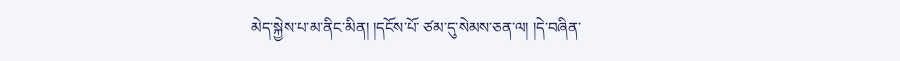མེད་སྐྱེས་པ་མ་ནིང་མིན། །དངོས་པོ་ ཙམ་དུ་སེམས་ཅན་ལ། །དེ་བཞིན་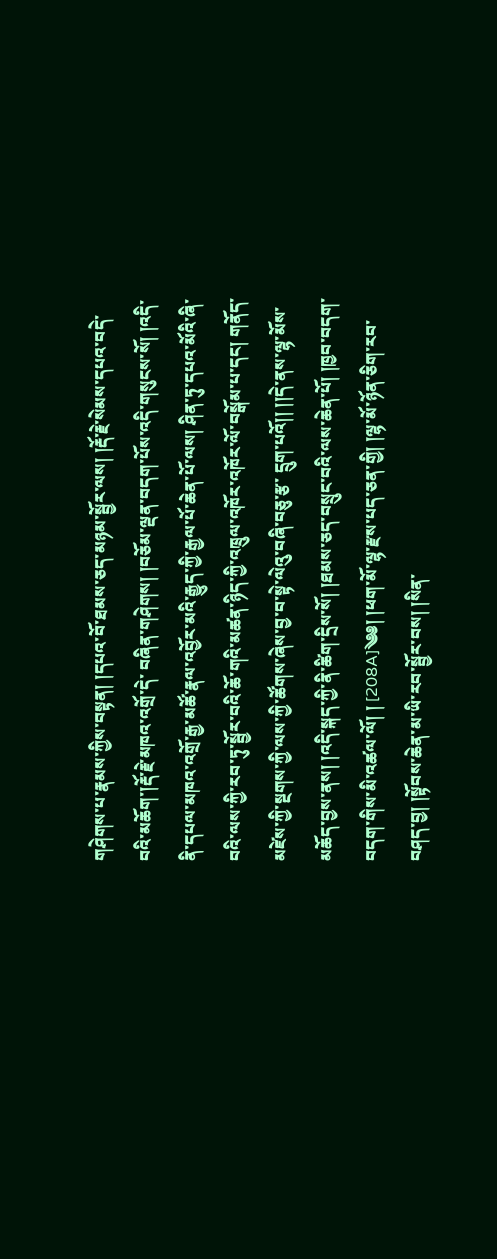གཤེགས་པ་རྣམས་ཀྱིས་བསྟན། །དཔའ་བོ་ཐམས་ཅད་མཉམ་སྦྱོར་ལས། །རྡོ་རྗེ་སེམས་དཔའ་བདེ་བའི་མཆོག་།རྡོ་རྗེ་མཁའ་འགྲོ་དེ་ བཞིན་གཤེགས། །བཅོམ་ལྡན་བདག་པོས་འདི་གསུངས་སོ། །འདི་ནི་དཔལ་མཁའ་འགྲོ་རྒྱ་མཚོ་རྣལ་འབྱོར་མའི་རྒྱུད་ཀྱི་རྒྱལ་པོ་ཆེན་པོ་ལས། ཤིན་ཏུ་དཔའ་མོའི་ཞི་ བའི་ལས་ཀྱི་རབ་ཏུ་སྦྱོར་བའི་ཆོ་གའི་མཚན་ཉིད་ཀྱི་འཁྲུལ་འཁོར་འཁོར་ལོ་བསྒོམ་པ་དང། གནོད་མཛེས་ཀྱི་སྔགས་ཀྱི་ལས་ཀྱི་ཚོགས་ཞེས་བྱ་བ་སྟེ་ལེའུ་བཞི་བཅུ་རྩ་ དྲུག་པའོ།། །།དེ་ནས་ལྷ་མོས་མཆོད་བྱས་ནས། །འདི་སྐད་ཀྱི་ནི་ཚིག་དྲིས་སོ། །ཐམས་ཅད་བསྲུང་བའི་ལས་ཆེན་པོ། །ཁྱབ་བདག་བདག་གིས་མི་འཚལ་ལོ། ། [208A]༄༅། །ཕག་མོ་ལྷ་རྫས་པད་ཅན་གྱི། །ལྷ་མོ་ཉོན་ཅིག་རབ་བཤད་བྱ། །སྟོབས་ཆེན་མ་ཡི་རབ་སྦྱོར་བས། །སིན་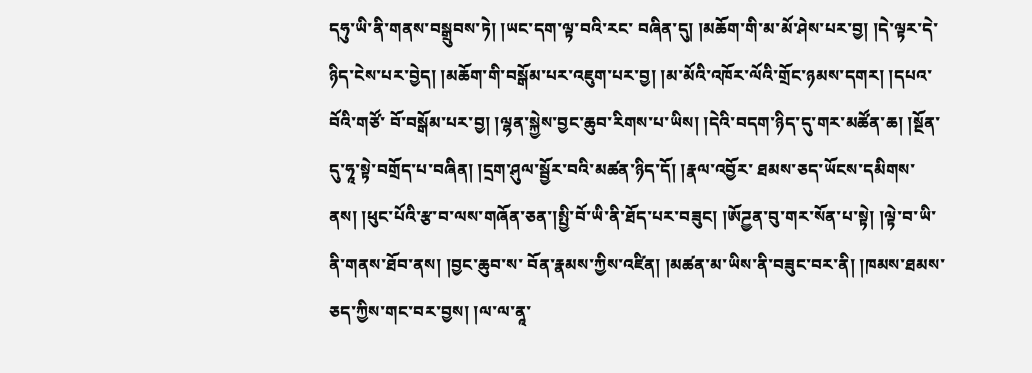དཧུ་ཡི་ནི་གནས་བསྒྲུབས་ཏེ། །ཡང་དག་ལྟ་བའི་རང་ བཞིན་དུ། །མཆོག་གི་མ་མོ་ཤེས་པར་བྱ། །དེ་ལྟར་དེ་ཉིད་ངེས་པར་བྱེད། །མཆོག་གི་བསྒོམ་པར་འཇུག་པར་བྱ། །མ་མོའི་འཁོར་ལོའི་གྲོང་ཉམས་དགར། །དཔའ་བོའི་གཙོ་ བོ་བསྒོམ་པར་བྱ། །ལྷན་སྐྱེས་བྱང་ཆུབ་རིགས་པ་ཡིས། །དེའི་བདག་ཉིད་དུ་གར་མཚོན་ཆ། །སྔོན་དུ་ཧཱ་སྟེ་བགྲོད་པ་བཞིན། །དྲག་ཤུལ་སྦྱོར་བའི་མཚན་ཉིད་དོ། །རྣལ་འབྱོར་ ཐམས་ཅད་ཡོངས་དམིགས་ནས། །ཕུང་པོའི་རྩ་བ་ལས་གཞོན་ཅན་།སྤྱི་བོ་ཡི་ནི་ཐོད་པར་བཟུང། །ཨོཌྱན་བུ་གར་སོན་པ་སྟེ། །ལྟེ་བ་ཡི་ནི་གནས་ཐོབ་ནས། །བྱང་ཆུབ་ས་ བོན་རྣམས་ཀྱིས་འཛིན། །མཚན་མ་ཡིས་ནི་བཟུང་བར་ནི། །ཁམས་ཐམས་ཅད་ཀྱིས་གང་བར་བྱས། །ལ་ལ་ནཱ་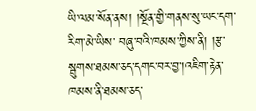ཡི་ལམ་སོན་ནས། །སྔོན་གྱི་གནས་སུ་ཡང་དག་རིག་མེ་ཡིས་ བཞུ་བའི་ཁམས་ཀྱིས་ནི། །རྩ་སྦུགས་ཐམས་ཅད་དགང་བར་བྱ་།འཇིག་རྟེན་ཁམས་ནི་ཐམས་ཅད་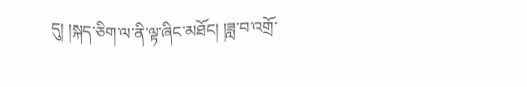དུ། །སྐད་ཅིག་ལ་ནི་ལྟ་ཞིང་མཐོང། །ཟླ་བ་འགྲོ་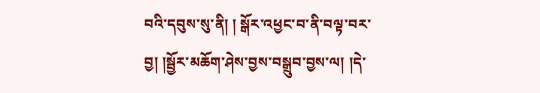བའི་དབུས་སུ་ནི། ། སྒོར་འཕྱང་བ་ནི་བལྟ་བར་བྱ། །སྦྱོར་མཆོག་ཤེས་བྱས་བསྒྲུབ་བྱས་ལ། །དེ་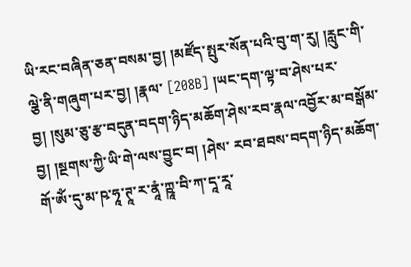ཡི་རང་བཞིན་ཅན་བསམ་བྱ། །མཛོད་སྤུར་སོན་པའི་བུ་ག་རུ། །རླུང་གི་ལྕེ་ནི་གཞུག་པར་བྱ། །རྣལ་ [208B] །ཡང་དག་ལྟ་བ་ཤེས་པར་བྱ། །སུམ་ཅུ་རྩ་བདུན་བདག་ཉིད་མཆོག་ཤེས་རབ་རྣལ་འབྱོར་མ་བསྒོམ་བྱ། །སྔགས་ཀྱི་ཡི་གེ་ལས་བྱུང་བ། །ཤེས་ རབ་ཐབས་བདག་ཉིད་མཆོག་གོ་ཨོཾ་དུ་མ་ཥ་ཧཱ་ཊཱ་ར་ནཱཾ་ཀྵཱ་བི་ཀ་དཱ་རཱ་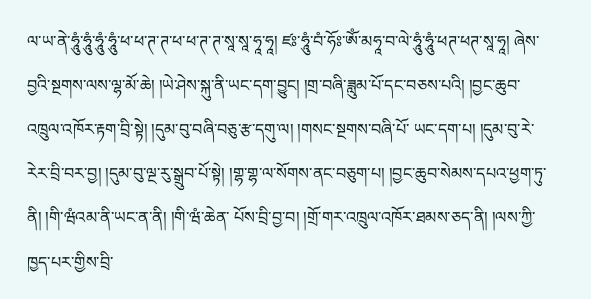ལ་ཡ་ནེ་ཧཱུཾ་ཧཱུཾ་ཧཱུཾ་ཧཱུཾ་ཕ་ཕ་ཊ་ཊ་ཕ་ཕ་ཊ་ཊ་སཱ་སཱ་ཧཱ་ཧཱ། ཛཿ་ཧཱུཾ་བཾ་ཧོཿ་ཨོཾ་མཧཱ་བ་ལེ་ཧཱུཾ་ཧཱུཾ་ཕཊ་ཕཊ་སཱ་ཧཱ། ཞེས་ བྱའི་སྔགས་ལས་ལྷ་མོ་ཆེ། །ཡེ་ཤེས་སྐུ་ནི་ཡང་དག་བྱུང། །གྲ་བཞི་ཟླུམ་པོ་དང་བཅས་པའི། །བྱང་ཆུབ་འཁྲུལ་འཁོར་རྟག་བྲི་སྟེ། །དུམ་བུ་བཞི་བཅུ་རྩ་དགུ་ལ། །གསང་སྔགས་བཞི་པོ་ ཡང་དག་པ། །དུམ་བུ་རེ་རེར་བྲི་བར་བྱ། །དུམ་བུ་ལྔ་རུ་སྒྲུབ་པོ་སྟེ། །གྷ་གྷ་ལ་སོགས་ནང་བཅུག་པ། །བྱང་ཆུབ་སེམས་དཔའ་ཕྱག་ཏུ་ནི། །གི་ཝཾའམ་ནི་ཡང་ན་ནི། །གི་ཝཾ་ཆེན་ པོས་བྲི་བྱ་བ། །གྲོ་གར་འཁྲུལ་འཁོར་ཐམས་ཅད་ནི། །ལས་ཀྱི་ཁྱད་པར་གྱིས་བྲི་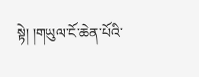སྟེ། །གཡུལ་ངོ་ཆེན་པོའི་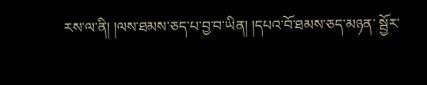རས་ལ་ནི། །ལས་ཐམས་ཅད་པ་བྱ་བ་ཡིན། །དཔའ་བོ་ཐམས་ཅད་མཉན་ སྦྱོར་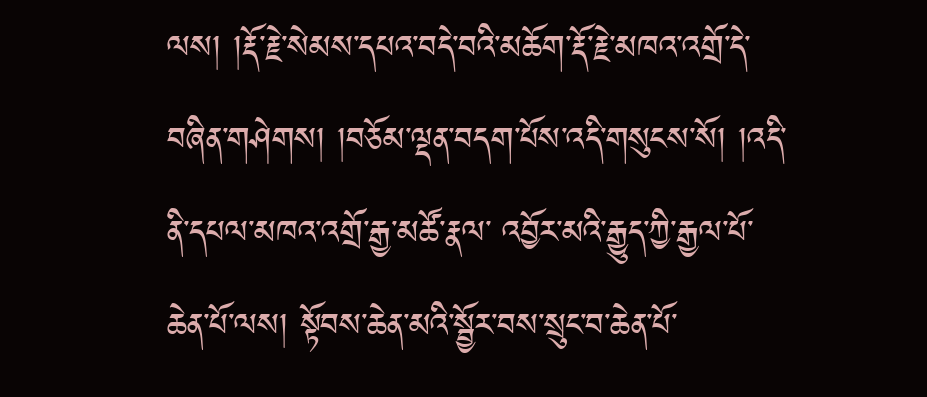ལས། །རྡོ་རྗེ་སེམས་དཔའ་བདེ་བའི་མཆོག་རྡོ་རྗེ་མཁའ་འགྲོ་དེ་བཞིན་གཤེགས། །བཅོམ་ལྡན་བདག་པོས་འདི་གསུངས་སོ། །འདི་ནི་དཔལ་མཁའ་འགྲོ་རྒྱ་མཚོ་རྣལ་ འབྱོར་མའི་རྒྱུད་ཀྱི་རྒྱལ་པོ་ཆེན་པོ་ལས། སྟོབས་ཆེན་མའི་སྦྱོར་བས་སྲུང་བ་ཆེན་པོ་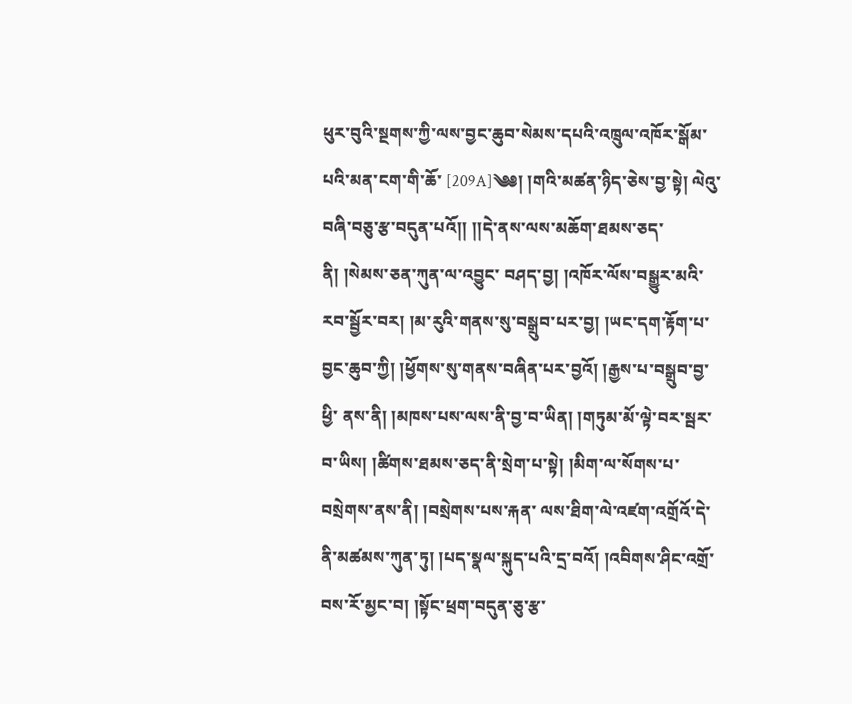ཕུར་བུའི་སྔགས་ཀྱི་ལས་བྱང་ཆུབ་སེམས་དཔའི་འཁྲུལ་འཁོར་སྒོམ་པའི་མན་ངག་གི་ཆོ་ [209A]༄༅། །གའི་མཚན་ཉིད་ཅེས་བྱ་སྟེ། ལེའུ་བཞི་བཅུ་རྩ་བདུན་པའོ།། །།དེ་ནས་ལས་མཆོག་ཐམས་ཅད་ནི། །སེམས་ཅན་ཀུན་ལ་འབྱུང་ བཤད་བྱ། །འཁོར་ལོས་བསྒྱུར་མའི་རབ་སྦྱོར་བར། །མ་རུའི་གནས་སུ་བསྒྲུབ་པར་བྱ། །ཡང་དག་རྟོག་པ་བྱང་ཆུབ་ཀྱི། །ཕྱོགས་སུ་གནས་བཞིན་པར་བྱའོ། །རྒྱས་པ་བསྒྲུབ་བྱ་ཕྱི་ ནས་ནི། །མཁས་པས་ལས་ནི་བྱ་བ་ཡིན། །གཏུམ་མོ་ལྟེ་བར་སྦར་བ་ཡིས། །ཚིགས་ཐམས་ཅད་ནི་སྲེག་པ་སྟེ། །མིག་ལ་སོགས་པ་བསྲེགས་ནས་ནི། །བསྲེགས་པས་རྐན་ ལས་ཐིག་ལེ་འཛག་འགྲོའོ་དེ་ནི་མཚམས་ཀུན་ཏུ། །པད་སྣལ་སྐུད་པའི་དྲ་བའོ། །འབིགས་ཤིང་འགྲོ་བས་རོ་མྱང་བ། །སྟོང་ཕྲག་བདུན་ཅུ་རྩ་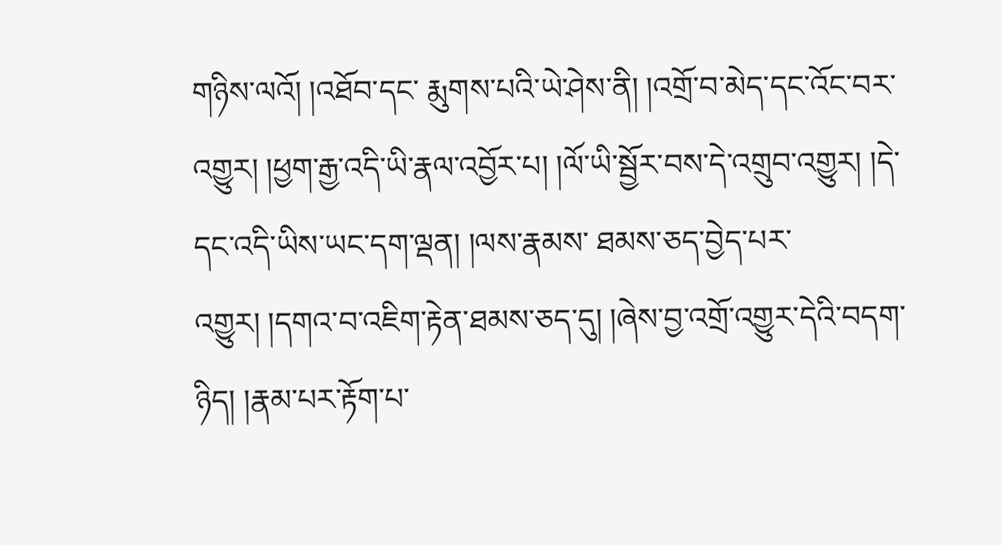གཉིས་ལའོ། །འཐོབ་དང་ རྨུགས་པའི་ཡེ་ཤེས་ནི། །འགྲོ་བ་མེད་དང་འོང་བར་འགྱུར། །ཕྱག་རྒྱ་འདི་ཡི་རྣལ་འབྱོར་པ། །ལོ་ཡི་སྦྱོར་བས་དེ་འགྲུབ་འགྱུར། །དེ་དང་འདི་ཡིས་ཡང་དག་ལྡན། །ལས་རྣམས་ ཐམས་ཅད་བྱེད་པར་འགྱུར། །དགའ་བ་འཇིག་རྟེན་ཐམས་ཅད་དུ། །ཞེས་བྱ་འགྲོ་འགྱུར་དེའི་བདག་ཉིད། །རྣམ་པར་རྟོག་པ་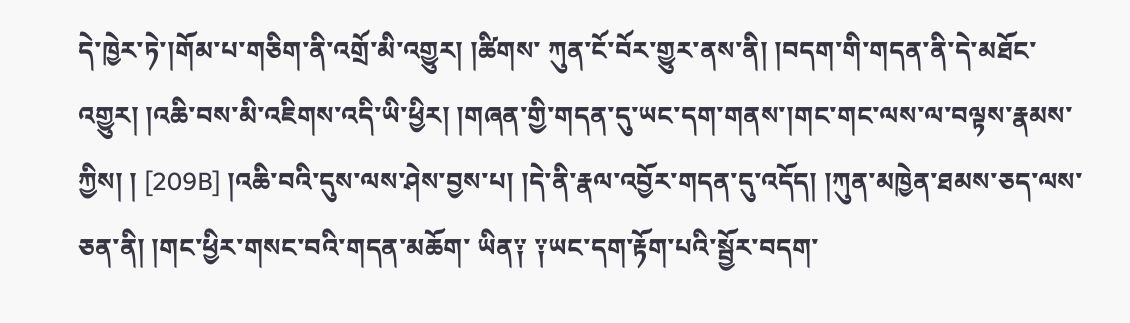དེ་ཁྱེར་ཏེ་།གོམ་པ་གཅིག་ནི་འགྲོ་མི་འགྱུར། །ཚིགས་ ཀུན་ངོ་བོར་གྱུར་ནས་ནི། །བདག་གི་གདན་ནི་དེ་མཐོང་འགྱུར། །འཆི་བས་མི་འཇིགས་འདི་ཡི་ཕྱིར། །གཞན་གྱི་གདན་དུ་ཡང་དག་གནས་།གང་གང་ལས་ལ་བལྟས་རྣམས་ཀྱིས། ། [209B] །འཆི་བའི་དུས་ལས་ཤེས་བྱས་པ། །དེ་ནི་རྣལ་འབྱོར་གདན་དུ་འདོད། །ཀུན་མཁྱེན་ཐམས་ཅད་ལས་ཅན་ནི། །གང་ཕྱིར་གསང་བའི་གདན་མཆོག་ ཡིན༑ ༑ཡང་དག་རྟོག་པའི་སྦྱོར་བདག་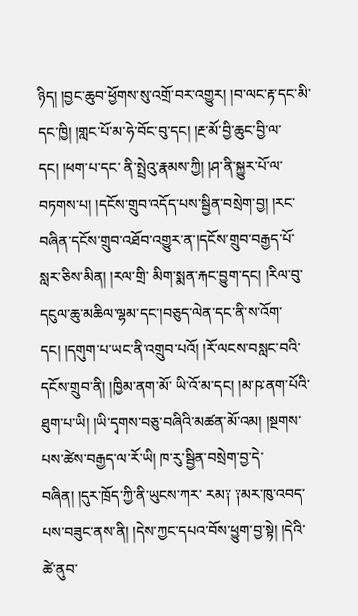ཉིད། །བྱང་ཆུབ་ཕྱོགས་སུ་འགྲོ་བར་འགྱུར། །བ་ལང་རྟ་དང་མི་དང་ཁྱི། །གླང་པོ་མ་ཧེ་བོང་བུ་དང། །རྔ་མོ་བྱི་ཆུང་བྱི་ལ་དང། །ཕག་པ་དང་ ནི་སྤྲེའུ་རྣམས་ཀྱི། །ཤ་ནི་སྐྱུར་པོ་ལ་བཏགས་པ། །དངོས་གྲུབ་འདོད་པས་སྦྱིན་བསྲེག་བྱ། །རང་བཞིན་དངོས་གྲུབ་འཐོབ་འགྱུར་ན་།དངོས་གྲུབ་བརྒྱད་པོ་སླར་ཅིས་མིན། །རལ་གྲི་ མིག་སྨན་རྐང་བྱུག་དང། །རིལ་བུ་དངུལ་ཆུ་མཆིལ་ལྷམ་དང་།བཅུད་ལེན་དང་ནི་ས་འོག་དང། །དགུག་པ་ཡང་ནི་འགྲུབ་པའོ། །རོ་ལངས་བསླང་བའི་དངོས་གྲུབ་ནི། །ཁྱིམ་ནག་མོ་ ཡི་འོ་མ་དང། །མ་ཥ་ནག་པོའི་ཐུག་པ་ཡི། །ཡི་དྭགས་བཅུ་བཞིའི་མཚན་མོ་འམ། །སྔགས་པས་ཚེས་བརྒྱད་ལ་རོ་ཡི། ཁ་རུ་སྦྱིན་བསྲེག་བྱ་དེ་བཞིན། །དུར་ཁྲོད་ཀྱི་ནི་ཡུངས་ཀར་ རམ༑ ༑མར་ཁུ་འབད་པས་བཟུང་ནས་ནི། །དེས་ཀྱང་དཔའ་བོས་ཕྱུག་བྱ་སྟེ། །དེའི་ཚེ་ནུབ་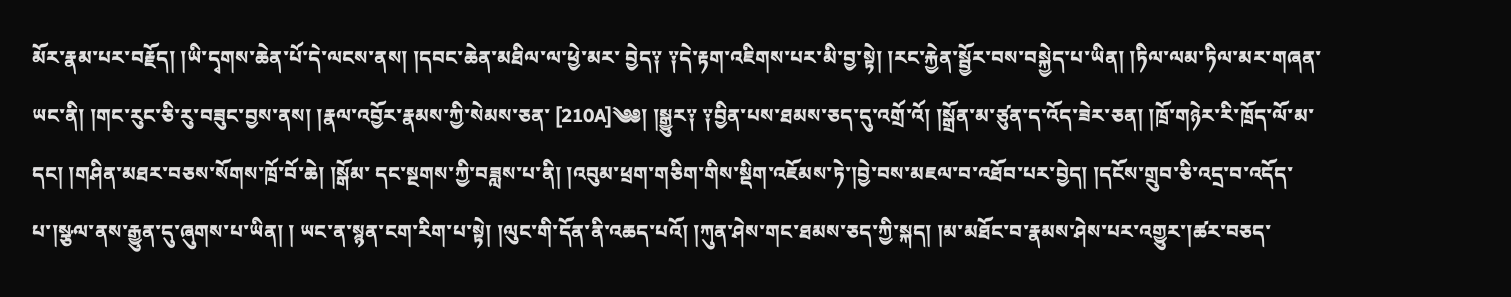མོར་རྣམ་པར་བརྗོད། །ཡི་དྭགས་ཆེན་པོ་དེ་ལངས་ནས། །དབང་ཆེན་མཐིལ་ལ་ཕྱེ་མར་ བྱེད༑ ༑དེ་རྟག་འཇིགས་པར་མི་བྱ་སྟེ། །རང་རྐྱེན་སྦྱོར་བས་བསྐྱེད་པ་ཡིན། །ཏིལ་ལམ་ཏིལ་མར་གཞན་ཡང་ནི། །གང་རུང་ཅི་རུ་བཟུང་བྱས་ནས། །རྣལ་འབྱོར་རྣམས་ཀྱི་སེམས་ཅན་ [210A]༄༅། །སྒྱུར༑ ༑བྱིན་པས་ཐམས་ཅད་དུ་འགྲོ་འོ། །སྒྲོན་མ་ཙུན་ད་འོད་ཟེར་ཅན། །ཁྲོ་གཉེར་རི་ཁྲོད་ལོ་མ་དང། །གཤིན་མཐར་བཅས་སོགས་ཁྲོ་བོ་ཆེ། །སྒོམ་ དང་སྔགས་ཀྱི་བཟླས་པ་ནི། །འབུམ་ཕྲག་གཅིག་གིས་སྡིག་འཇོམས་ཏེ་།བྱེ་བས་མཇལ་བ་འཐོབ་པར་བྱེད། །དངོས་གྲུབ་ཅི་འདྲ་བ་འདོད་པ་།སྩལ་ནས་རྒྱུན་དུ་ཞུགས་པ་ཡིན། ། ཡང་ན་སྙན་ངག་རིག་པ་སྟེ། །ལུང་གི་དོན་ནི་འཆད་པའོ། །ཀུན་ཤེས་གང་ཐམས་ཅད་ཀྱི་སྐད། །མ་མཐོང་བ་རྣམས་ཤེས་པར་འགྱུར་།ཚར་བཅད་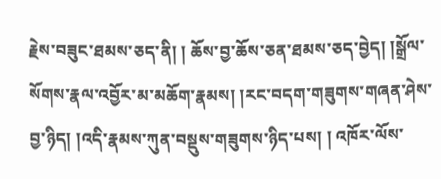རྗེས་བཟུང་ཐམས་ཅད་ནི། ། ཆོས་བྱ་ཆོས་ཅན་ཐམས་ཅད་བྱེད། །སྒྲོལ་སོགས་རྣལ་འབྱོར་མ་མཆོག་རྣམས། །རང་བདག་གཟུགས་གཞན་ཤེས་བྱ་ཉིད། །འདི་རྣམས་ཀུན་བསྡུས་གཟུགས་ཉིད་པས། ། འཁོར་ལོས་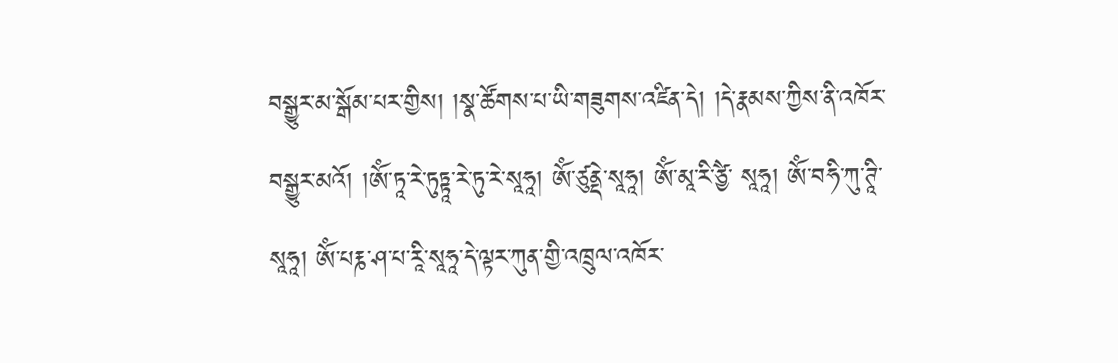བསྒྱུར་མ་སྒོམ་པར་གྱིས། །སྣ་ཚོགས་པ་ཡི་གཟུགས་འཛིན་དེ། །དེ་རྣམས་ཀྱིས་ནི་འཁོར་བསྒྱུར་མའོ། །ཨོཾ་ཏཱ་རེ་ཏུཏྟཱ་རེ་ཏུ་རེ་སཱཧཱ། ཨོཾ་ཙུནྡེ་སཱཧཱ། ཨོཾ་མཱ་རི་ཙྱཻ་ སཱཧཱ། ཨོཾ་བཧི་ཀུ་ཊཱི་སཱཧཱ། ཨོཾ་པརྞ་ཤ་པ་རཱི་སཱཧཱ་དེ་ལྟར་ཀུན་གྱི་འཁྲུལ་འཁོར་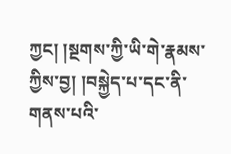ཀྱང། །སྔགས་ཀྱི་ཡི་གེ་རྣམས་ཀྱིས་བྱ། །བསྐྱེད་པ་དང་ནི་གནས་པའི་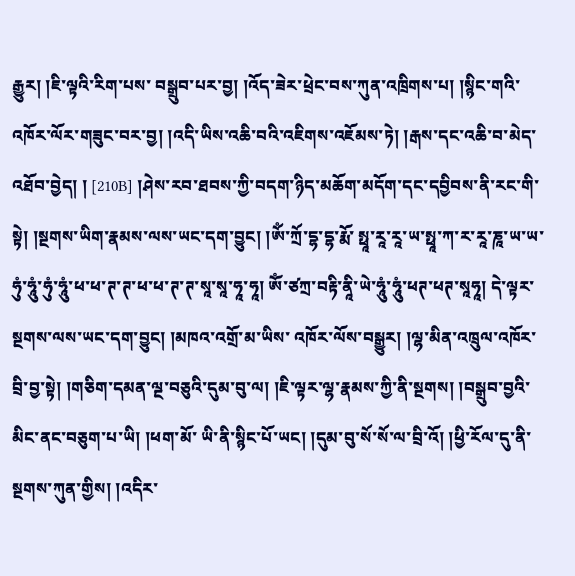རྒྱུར། །ཇི་ལྟའི་རིག་པས་ བསྒྲུབ་པར་བྱ། །འོད་ཟེར་ཕྲེང་བས་ཀུན་འཁྲིགས་པ། །སྙིང་གའི་འཁོར་ལོར་གཟུང་བར་བྱ། །འདི་ཡིས་འཆི་བའི་འཇིགས་འཇོམས་ཏེ། །རྒས་དང་འཆི་བ་མེད་འཐོབ་བྱེད། ། [210B] །ཤེས་རབ་ཐབས་ཀྱི་བདག་ཉིད་མཆོག་མདོག་དང་དབྱིབས་ནི་རང་གི་སྟེ། །སྔགས་ཡིག་རྣམས་ལས་ཡང་དག་བྱུང། །ཨོཾ་ཀྲོ་དྷ་དྷ་རྨོ་ སྥཱ་རཱ་རཱ་ཡ་སྥཱ་ཀ་ར་རཱ་ཎཱ་ཡ་ཡ་ཧུཾ་ཧཱུཾ་ཧུཾ་ཧཱུཾ་ཕ་ཕ་ཊ་ཊ་ཕ་ཕ་ཊ་ཊ་སཱ་སཱ་ཧཱ་ཧཱ། ཨོཾ་ཙཀྲ་བརྟི་ནཱི་ཡེ་ཧཱུཾ་ཧཱུཾ་ཕཊ་ཕཊ་སཱཧཱ། དེ་ལྟར་སྔགས་ལས་ཡང་དག་བྱུང། །མཁའ་འགྲོ་མ་ཡིས་ འཁོར་ལོས་བསྒྱུར། །ལྷ་མིན་འཁྲུལ་འཁོར་བྲི་བྱ་སྟེ། །གཅིག་དམན་ལྔ་བཅུའི་དུམ་བུ་ལ། །ཇི་ལྟར་ལྷ་རྣམས་ཀྱི་ནི་སྔགས། །བསྒྲུབ་བྱའི་མིང་ནང་བཅུག་པ་ཡི། །ཕག་མོ་ ཡི་ནི་སྙིང་པོ་ཡང། །དུམ་བུ་སོ་སོ་ལ་བྲི་འོ། །ཕྱི་རོལ་དུ་ནི་སྔགས་ཀུན་གྱིས། །འདིར་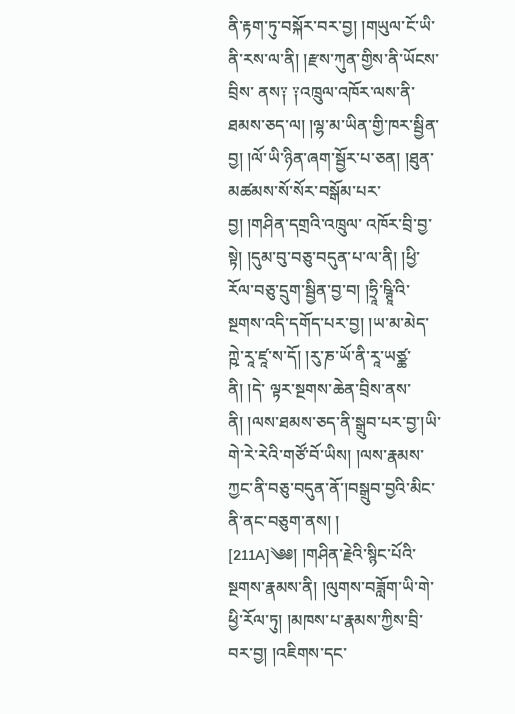ནི་རྟག་ཏུ་བསྐོར་བར་བྱ། །གཡུལ་ངོ་ཡི་ནི་རས་ལ་ནི། །རྫས་ཀུན་གྱིས་ནི་ཡོངས་བྲིས་ ནས༑ ༑འཁྲུལ་འཁོར་ལས་ནི་ཐམས་ཅད་ལ། །ལྷ་མ་ཡིན་གྱི་ཁར་སྦྱིན་བྱ། །ལོ་ཡི་ཉིན་ཞག་སྦྱོར་པ་ཅན། །ཐུན་མཚམས་སོ་སོར་བསྒོམ་པར་བྱ། །གཤིན་དགྲའི་འཁྲུལ་ འཁོར་བྲི་བྱ་སྟེ། །དུམ་བུ་བཅུ་བདུན་པ་ལ་ནི། །ཕྱི་རོལ་བཅུ་དྲུག་སྦྱིན་བྱ་བ། །ཧྲཱི་ཥྚཱི་འི་སྔགས་འདི་དགོད་པར་བྱ། །ཡ་མ་མེད་ཀྵེ་རཱ་ཛཱ་ས་དོ། །རུ་ཎ་ཡོ་ནི་རཱ་ཡཙྪ་ནི། །དེ་ ལྟར་སྔགས་ཆེན་བྲིས་ནས་ནི། །ལས་ཐམས་ཅད་ནི་སྒྲུབ་པར་བྱ་།ཡི་གེ་རེ་རེའི་གཙོ་བོ་ཡིས། །ལས་རྣམས་ཀྱང་ནི་བཅུ་བདུན་ནོ་།བསྒྲུབ་བྱའི་མིང་ནི་ནང་བཅུག་ནས། ། [211A]༄༅། །གཤིན་རྗེའི་སྙིང་པོའི་སྔགས་རྣམས་ནི། །ལུགས་བཟློག་ཡི་གེ་ཕྱི་རོལ་ཏུ། །མཁས་པ་རྣམས་ཀྱིས་བྲི་བར་བྱ། །འཇིགས་དང་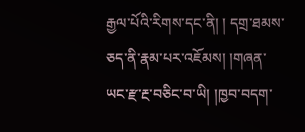རྒྱལ་པོའི་རིགས་དང་ནི། ། དགྲ་ཐམས་ཅད་ནི་རྣམ་པར་འཇོམས། །གཞན་ཡང་རྫ་རྔ་བཅིང་བ་ཡི། །ཁྱབ་བདག་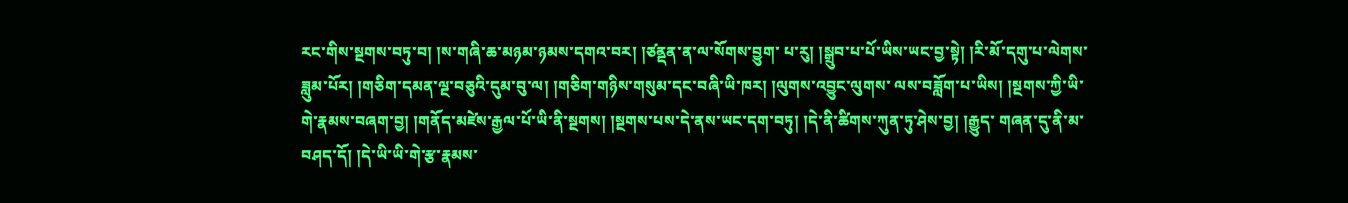རང་གིས་སྔགས་བཏུ་བ། །ས་གཞི་ཆ་མཉམ་ཉམས་དགའ་བར། །ཙནྡན་ན་ལ་སོགས་བྱུག་ པ་རུ། །སྒྲུབ་པ་པོ་ཡིས་ཡང་བྱ་སྟེ། །རི་མོ་དགུ་པ་ལེགས་ཟླུམ་པོར། །གཅིག་དམན་ལྔ་བཅུའི་དུམ་བུ་ལ། །གཅིག་གཉིས་གསུམ་དང་བཞི་ཡི་ཁར། །ལུགས་འབྱུང་ལུགས་ ལས་བཟློག་པ་ཡིས། །སྔགས་ཀྱི་ཡི་གེ་རྣམས་བཞག་བྱ། །གནོད་མཛེས་རྒྱལ་པོ་ཡི་ནི་སྔགས། །སྔགས་པས་དེ་ནས་ཡང་དག་བཏུ། །དེ་ནི་ཚིགས་ཀུན་ཏུ་ཤེས་བྱ། །རྒྱུད་ གཞན་དུ་ནི་མ་བཤད་དོ། །དེ་ཡི་ཡི་གེ་རྩ་རྣམས་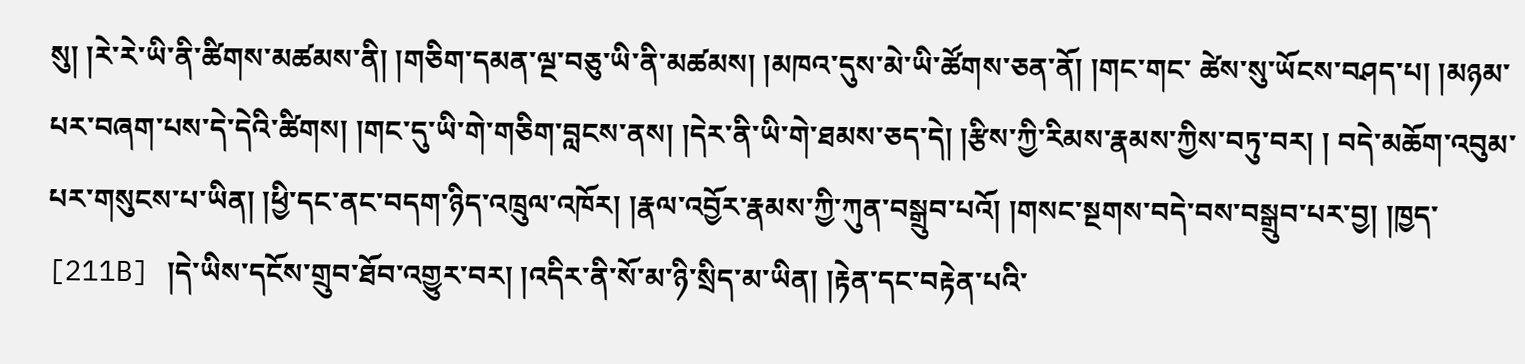སུ། །རེ་རེ་ཡི་ནི་ཚིགས་མཚམས་ནི། །གཅིག་དམན་ལྔ་བཅུ་ཡི་ནི་མཚམས། །མཁའ་དུས་མེ་ཡི་ཚོགས་ཅན་ནོ། །གང་གང་ ཚེས་སུ་ཡོངས་བཤད་པ། །མཉམ་པར་བཞག་པས་དེ་དེའི་ཚིགས། །གང་དུ་ཡི་གེ་གཅིག་བླངས་ནས། །དེར་ནི་ཡི་གེ་ཐམས་ཅད་དེ། །རྩིས་ཀྱི་རིམས་རྣམས་ཀྱིས་བཏུ་བར། ། བདེ་མཆོག་འབུམ་པར་གསུངས་པ་ཡིན། །ཕྱི་དང་ནང་བདག་ཉིད་འཁྲུལ་འཁོར། །རྣལ་འབྱོར་རྣམས་ཀྱི་ཀུན་བསྒྲུབ་པའོ། །གསང་སྔགས་བདེ་བས་བསྒྲུབ་པར་བྱ། །ཁྱད་ [211B] །དེ་ཡིས་དངོས་གྲུབ་ཐོབ་འགྱུར་བར། །འདིར་ནི་སོ་མ་ཉི་སྲིད་མ་ཡིན། །རྟེན་དང་བརྟེན་པའི་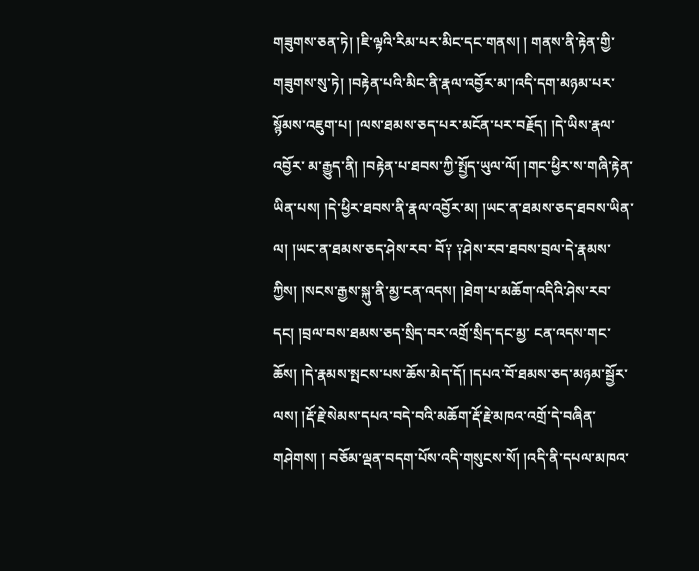གཟུགས་ཅན་ཏེ། །ཇི་ལྟའི་རིམ་པར་མིང་དང་གནས། ། གནས་ནི་རྟེན་གྱི་གཟུགས་སུ་ཏེ། །བརྟེན་པའི་མིང་ནི་རྣལ་འབྱོར་མ་།འདི་དག་མཉམ་པར་སྙོམས་འཇུག་པ། །ལས་ཐམས་ཅད་པར་མངོན་པར་བརྗོད། །དེ་ཡིས་རྣལ་འབྱོར་ མ་རྒྱུད་ནི། །བརྟེན་པ་ཐབས་ཀྱི་སྤྱོད་ཡུལ་ལོ། །གང་ཕྱིར་ས་གཞི་རྟེན་ཡིན་པས། །དེ་ཕྱིར་ཐབས་ནི་རྣལ་འབྱོར་མ། །ཡང་ན་ཐམས་ཅད་ཐབས་ཡིན་ལ། །ཡང་ན་ཐམས་ཅད་ཤེས་རབ་ བོ༑ ༑ཤེས་རབ་ཐབས་བྲལ་དེ་རྣམས་ཀྱིས། །སངས་རྒྱས་སྐུ་ནི་མྱ་ངན་འདས། །ཐེག་པ་མཆོག་འདིའི་ཤེས་རབ་དང། །བྲལ་བས་ཐམས་ཅད་སྲིད་བར་འགྲོ་སྲིད་དང་མྱ་ ངན་འདས་གང་ཆོས། །དེ་རྣམས་སྤངས་པས་ཆོས་མེད་དོ། །དཔའ་བོ་ཐམས་ཅད་མཉམ་སྦྱོར་ལས། །རྡོ་རྗེ་སེམས་དཔའ་བདེ་བའི་མཆོག་རྡོ་རྗེ་མཁའ་འགྲོ་དེ་བཞིན་གཤེགས། ། བཅོམ་ལྡན་བདག་པོས་འདི་གསུངས་སོ། །འདི་ནི་དཔལ་མཁའ་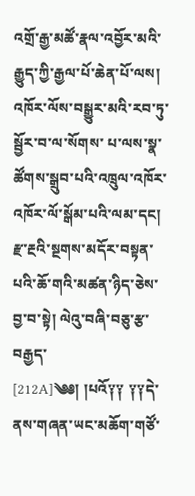འགྲོ་རྒྱ་མཚོ་རྣལ་འབྱོར་མའི་རྒྱུད་ཀྱི་རྒྱལ་པོ་ཆེན་པོ་ལས། འཁོར་ལོས་བསྒྱུར་མའི་རབ་ཏུ་སྦྱོར་བ་ལ་སོགས་ པ་ལས་སྣ་ཚོགས་སྒྲུབ་པའི་འཁྲུལ་འཁོར་འཁོར་ལོ་སྒོམ་པའི་ལམ་དང། རྫ་རྔའི་སྔགས་མདོར་བསྟན་པའི་ཆོ་གའི་མཚན་ཉིད་ཅེས་བྱ་བ་སྟེ། ལེའུ་བཞི་བཅུ་རྩ་བརྒྱད་ [212A]༄༅། །པའོ༑༑ ༑༑དེ་ནས་གཞན་ཡང་མཆོག་གཙོ་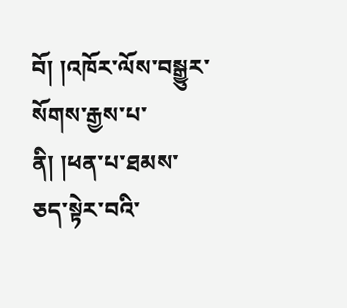བོ། །འཁོར་ལོས་བསྒྱུར་སོགས་རྒྱས་པ་ནི། །ཕན་པ་ཐམས་ཅད་སྟེར་བའི་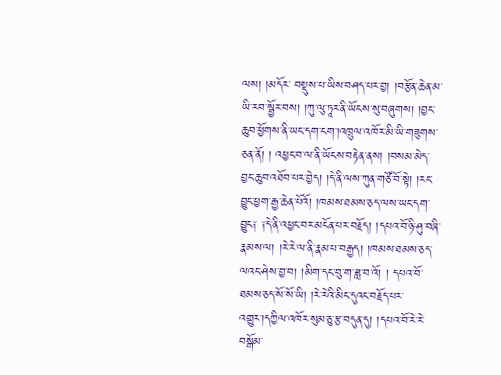ལས། །མདོར་ བསྡུས་པ་ཡིས་བཤད་པར་བྱ། །བརྩོན་ཆེན་མ་ཡི་རབ་སྦྱོར་བས། །ཀུ་ལུ་ཏཱར་ནི་ཡོངས་སུ་བཞུགས། །བྱང་ཆུབ་ཕྱོགས་ནི་ཡང་དག་ངག་།འཁྲུལ་འཁོར་མི་ཡི་གཟུགས་ཅན་ནོ། ། འཕྱང་བ་ལ་ནི་ཡོངས་བརྟེན་ནས། །བསམ་མེད་བྱང་ཆུབ་འཐོབ་པར་བྱེད། །དེ་ནི་ལས་ཀུན་གཙོ་བོ་སྟེ། །རང་བྱུང་ཕྱག་རྒྱ་ཆེན་པོའོ། །ཁམས་ཐམས་ཅད་ལས་ཡང་དག་ བྱུང༑ ༑དེ་ནི་འཕྱང་བར་མངོན་པར་བརྗོད། །དཔའ་བོ་ཉི་ཤུ་བཞི་རྣམས་ལ། །རེ་རེ་ལ་ནི་རྣམ་པ་བརྒྱད། །ཁམས་ཐམས་ཅད་ལའང་ཤེས་བྱ་བ། །མིག་དང་བུ་ག་ཟླ་བ་འོ། ། དཔའ་བོ་ཐམས་ཅད་སོ་སོ་ཡི། །རེ་རེའི་མིང་དུའང་བརྗོད་པར་འགྱུར་།དཀྱིལ་འཁོར་སུམ་ཅུ་རྩ་བདུན་དུ། །དཔའ་བོ་རེ་རེ་བསྒོམ་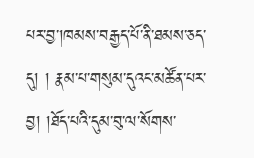པར་བྱ་།ཁམས་བརྒྱད་པོ་ནི་ཐམས་ཅད་དུ། ། རྣམ་པ་གསུམ་དུའང་མཚོན་པར་བྱ། །ཐོད་པའི་དུམ་བུ་ལ་སོགས་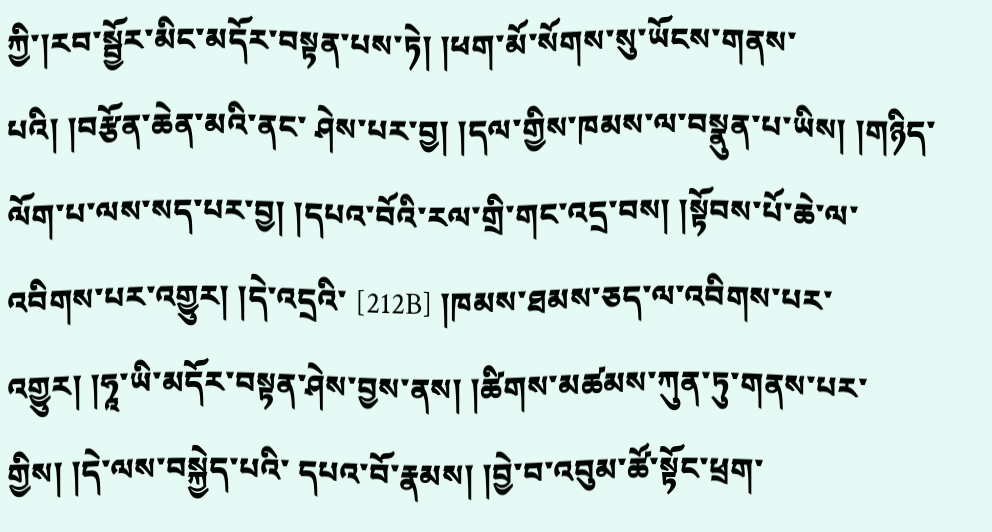ཀྱི་།རབ་སྦྱོར་མིང་མདོར་བསྟན་པས་ཏེ། །ཕག་མོ་སོགས་སུ་ཡོངས་གནས་པའི། །བརྩོན་ཆེན་མའི་ནང་ ཤེས་པར་བྱ། །དལ་གྱིས་ཁམས་ལ་བསྣུན་པ་ཡིས། །གཉིད་ལོག་པ་ལས་སད་པར་བྱ། །དཔའ་བོའི་རལ་གྲི་གང་འདྲ་བས། །སྟོབས་པོ་ཆེ་ལ་འབིགས་པར་འགྱུར། །དེ་འདྲའི་ [212B] །ཁམས་ཐམས་ཅད་ལ་འབིགས་པར་འགྱུར། །ཧཱ་ཡི་མདོར་བསྟན་ཤེས་བྱས་ནས། །ཚིགས་མཚམས་ཀུན་ཏུ་གནས་པར་གྱིས། །དེ་ལས་བསྐྱེད་པའི་ དཔའ་བོ་རྣམས། །བྱེ་བ་འབུམ་ཚོ་སྟོང་ཕྲག་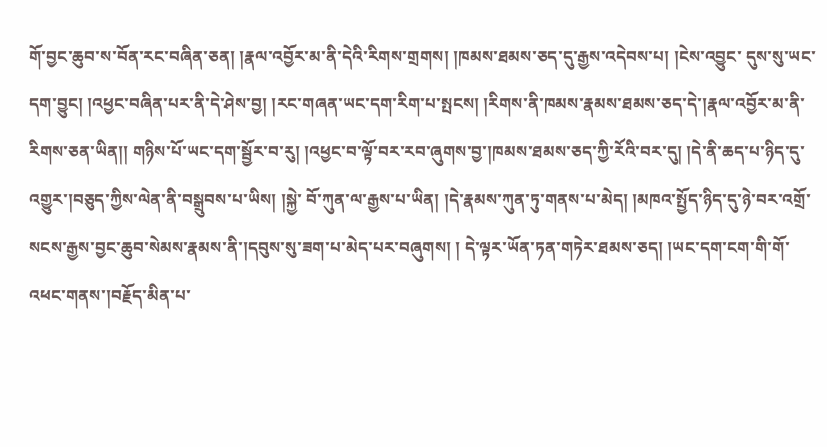གོ་བྱང་ཆུབ་ས་བོན་རང་བཞིན་ཅན། །རྣལ་འབྱོར་མ་ནི་དེའི་རིགས་གྲགས། །ཁམས་ཐམས་ཅད་དུ་རྒྱས་འདེབས་པ། །ངེས་འབྱུང་ དུས་སུ་ཡང་དག་བྱུང། །འཕྱང་བཞིན་པར་ནི་དེ་ཤེས་བྱ། །རང་གཞན་ཡང་དག་རིག་པ་སྤངས། །རིགས་ནི་ཁམས་རྣམས་ཐམས་ཅད་དེ་།རྣལ་འབྱོར་མ་ནི་རིགས་ཅན་ཡིན།། གཉིས་པོ་ཡང་དག་སྦྱོར་བ་རུ། །འཕྱང་བ་ལྟོ་བར་རབ་ཞུགས་བྱ་།ཁམས་ཐམས་ཅད་ཀྱི་རོའི་བར་དུ། །དེ་ནི་ཆད་པ་ཉིད་དུ་འགྱུར་།བཅུད་ཀྱིས་ལེན་ནི་བསྒྲུབས་པ་ཡིས། །སྐྱེ་ བོ་ཀུན་ལ་རྒྱས་པ་ཡིན། །དེ་རྣམས་ཀུན་ཏུ་གནས་པ་མེད། །མཁའ་སྤྱོད་ཉིད་དུ་ཉེ་བར་འགྲོ་སངས་རྒྱས་བྱང་ཆུབ་སེམས་རྣམས་ནི་།དབུས་སུ་ཟག་པ་མེད་པར་བཞུགས། ། དེ་ལྟར་ཡོན་ཏན་གཏེར་ཐམས་ཅད། །ཡང་དག་ངག་གི་གོ་འཕང་གནས་།བརྗོད་མིན་པ་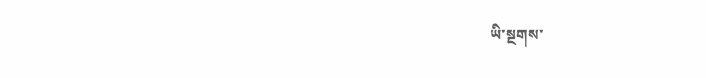ཡི་སྔགས་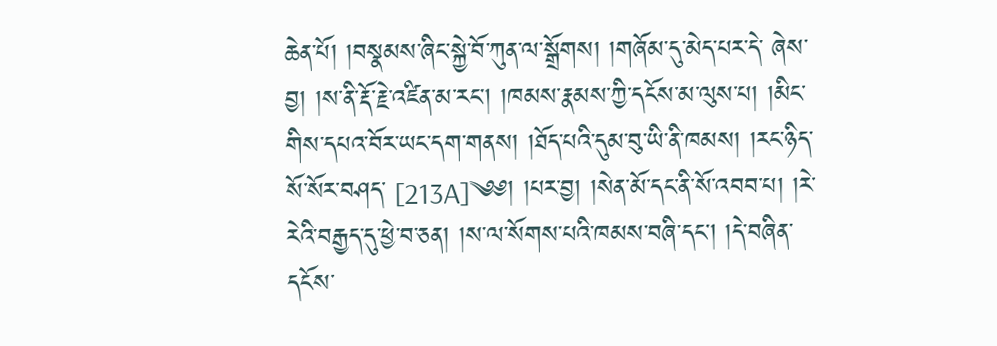ཆེན་པོ། །བསྣམས་ཞིང་སྐྱེ་བོ་ཀུན་ལ་སྒྲོགས། །གཞོམ་དུ་མེད་པར་དེ་ ཞེས་བྱ། །ས་ནི་རྡོ་རྗེ་འཛིན་མ་རང། །ཁམས་རྣམས་ཀྱི་དངོས་མ་ལུས་པ། །མིང་གིས་དཔའ་བོར་ཡང་དག་གནས། །ཐོད་པའི་དུམ་བུ་ཡི་ནི་ཁམས། །རང་ཉིད་སོ་སོར་བཤད་ [213A]༄༅། །པར་བྱ། །སེན་མོ་དང་ནི་སོ་འབབ་པ། །རེ་རེའི་བརྒྱད་དུ་ཕྱེ་བ་ཅན། །ས་ལ་སོགས་པའི་ཁམས་བཞི་དང། །དེ་བཞིན་དངོས་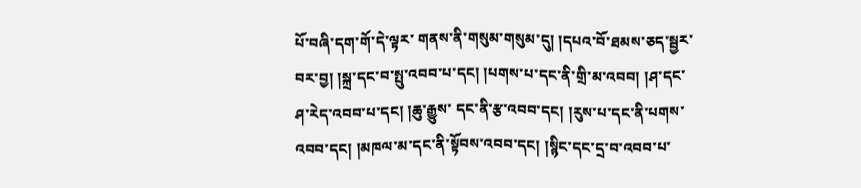པོ་བཞི་དག་གོ་དེ་ལྟར་ གནས་ནི་གསུམ་གསུམ་དུ། །དཔའ་བོ་ཐམས་ཅད་སྦྱར་བར་བྱ། །སྐྲ་དང་བ་སྤུ་འབབ་པ་དང། །པགས་པ་དང་ནི་གྲི་མ་འབབ། །ཤ་དང་ཤ་རེད་འབབ་པ་དང། །ཆུ་རྒྱུས་ དང་ནི་རྩ་འབབ་དང། །རུས་པ་དང་ནི་པགས་འབབ་དང། །མཁལ་མ་དང་ནི་སྟོབས་འབབ་དང། །སྙིང་དང་དྲ་བ་འབབ་པ་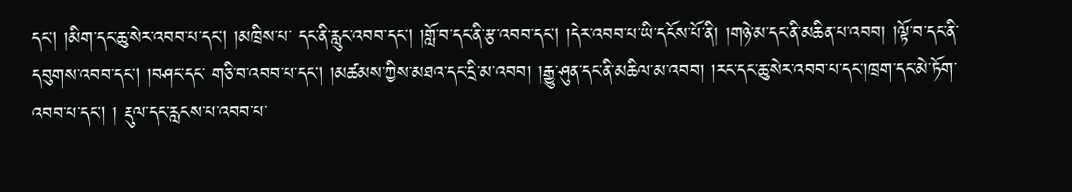དང། །མིག་དང་ཆུ་སེར་འབབ་པ་དང། །མཁྲིས་པ་ དང་ནི་རླུང་འབབ་དང། །གློ་བ་དང་ནི་རྩ་འབབ་དང། །དེར་འབབ་པ་ཡི་དངོས་པོ་ནི། །གཉེ་མ་དང་ནི་མཆིན་པ་འབབ། །ལྟོ་བ་དང་ནི་དབུགས་འབབ་དང། །བཤང་དང་ གཅི་བ་འབབ་པ་དང། །མཚམས་ཀྱིས་མཐའ་དང་དྲི་མ་འབབ། །རྒྱུ་ཤུན་དང་ནི་མཆིལ་མ་འབབ། །རང་དང་ཆུ་སེར་འབབ་པ་དང་།ཁྲག་དང་མེ་ཏོག་འབབ་པ་དང། ། རྡུལ་དང་རླངས་པ་འབབ་པ་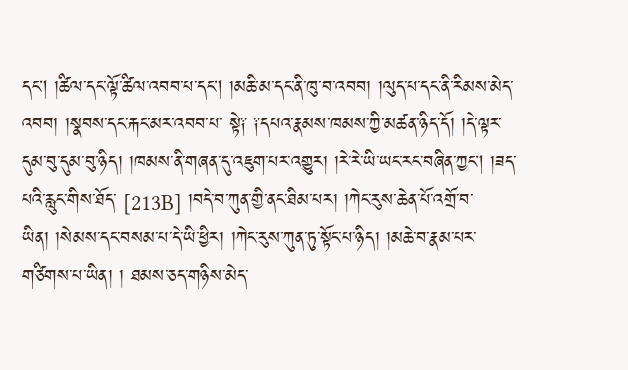དང། །ཚིལ་དང་ལྟོ་ཚིལ་འབབ་པ་དང། །མཆི་མ་དང་ནི་ཁུ་བ་འབབ། །ལུད་པ་དང་ནི་རིམས་མེད་འབབ། །སྣབས་དང་རྐང་མར་འབབ་པ་ སྟེ༑ ༑དཔའ་རྣམས་ཁམས་ཀྱི་མཚན་ཉིད་དོ། །དེ་ལྟར་དུམ་བུ་དུམ་བུ་ཉིད། །ཁམས་ནི་གཞན་དུ་འཇུག་པར་འགྱུར། །རེ་རེ་ཡི་ཡང་རང་བཞིན་ཀྱང། །ཟད་པའི་རླུང་གིས་ཐོད་ [213B] །བདེ་བ་ཀུན་གྱི་ནང་ཐིམ་པར། །ཀེང་རུས་ཆེན་པོ་འགྲོ་བ་ཡིན། །སེམས་དང་བསམ་པ་དེ་ཡི་ཕྱིར། །ཀེང་རུས་ཀུན་ཏུ་སྟོང་པ་ཉིད། །མཆེ་བ་རྣམ་པར་གཙིགས་པ་ཡིན། ། ཐམས་ཅད་གཉིས་མེད་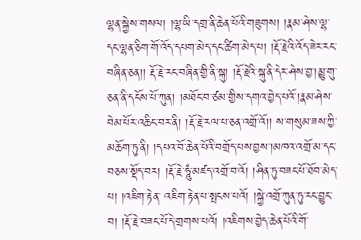ལྷན་སྐྱེས་གསལ། །ལྷ་ཡི་དགྲ་ནི་ཆེན་པོའི་གཟུགས། །རྣམ་ཤེས་ལྷ་དང་ལྷན་ཅིག་གོ་འོད་དཔག་མེད་དང་ཚིག་མེད་པ། །རྡོ་རྗེའི་འོད་ཟེར་རང་བཞིན་ཅན།། རྡོ་རྗེ་རང་བཞིན་གྱི་ནི་སྐུ། །རྡོ་རྗེའི་སྐུ་ནི་དེར་ཤེས་བྱ་།མྱུ་གུ་ཅན་ནི་དངོས་པོ་ཀུན། །མཐོང་བ་ཙམ་གྱིས་དགའ་བྱེད་པའོ་།རྣམ་ཤེས་བེམ་པོར་འཆིང་བར་ནི། །རྡོ་རྗེ་རལ་པ་ཅན་འགྲོ་འོ།། ས་གསུམ་ཟས་ཀྱི་མཆོག་ཏུ་ནི། །དཔའ་བོ་ཆེན་པོའི་བགྲོད་པས་བྱས་།མཁའ་འགྲོ་མ་དང་བཅས་སྡོད་བར། །རྡོ་རྗེ་ཧཱུཾ་མཛད་འགྲོ་བ་འོ། །ཤིན་ཏུ་བཟང་པོ་ཐོབ་མེད་པ། །འཇིག་རྟེན་ འཇིག་རྟེན་པ་སྤངས་པའོ། །སྐྱེ་འགྲོ་ཀུན་ཏུ་རང་བྱུང་བ། །རྡོ་རྗེ་བཟང་པོ་དེ་གྲགས་པའོ། །འཇིགས་བྱེད་ཆེན་པོའི་གོ་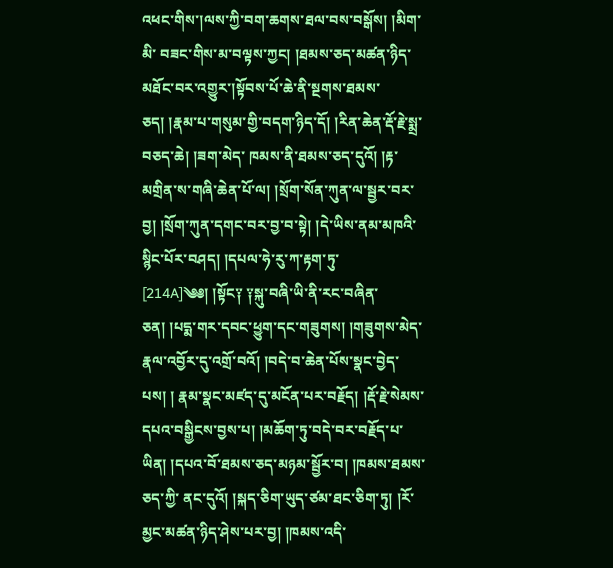འཕང་གིས་།ལས་ཀྱི་བག་ཆགས་ཐལ་བས་བསྒོས། །མིག་མི་ བཟང་གིས་མ་བལྟས་ཀྱང། །ཐམས་ཅད་མཚན་ཉིད་མཐོང་བར་འགྱུར་།སྟོབས་པོ་ཆེ་ནི་སྔགས་ཐམས་ཅད། །རྣམ་པ་གསུམ་གྱི་བདག་ཉིད་དོ། །རིན་ཆེན་རྡོ་རྗེ་སྨྲ་བཅད་ཆེ། །ཟག་མེད་ ཁམས་ནི་ཐམས་ཅད་དུའོ། །རྟ་མགྲིན་ས་གཞི་ཆེན་པོ་ལ། །སྲོག་སོན་ཀུན་ལ་སྦྱར་བར་བྱ། །སྲོག་ཀུན་དགང་བར་བྱ་བ་སྟེ། །དེ་ཡིས་ནམ་མཁའི་སྙིང་པོར་བཤད། །དཔལ་ཧེ་རུ་ཀ་རྟག་ཏུ་ [214A]༄༅། །སྟོང༑ ༑སྐུ་བཞི་ཡི་ནི་རང་བཞིན་ཅན། །པདྨ་གར་དབང་ཕྱུག་དང་གཟུགས། །གཟུགས་མེད་རྣལ་འབྱོར་དུ་འགྲོ་བའོ། །བདེ་བ་ཆེན་པོས་སྣང་བྱེད་པས། ། རྣམ་སྣང་མཛད་དུ་མངོན་པར་བརྗོད། །རྡོ་རྗེ་སེམས་དཔའ་བསྒྱིངས་བྱས་པ། །མཆོག་ཏུ་བདེ་བར་བརྗོད་པ་ཡིན། །དཔའ་བོ་ཐམས་ཅད་མཉམ་སྦྱོར་བ། །ཁམས་ཐམས་ཅད་ཀྱི་ ནང་དུའོ། །སྐད་ཅིག་ཡུད་ཙམ་ཐང་ཅིག་ཏུ། །རོ་མྱང་མཚན་ཉིད་ཤེས་པར་བྱ། །ཁམས་འདི་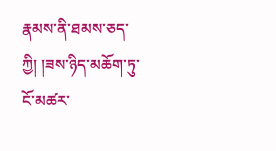རྣམས་ནི་ཐམས་ཅད་ཀྱི། །ཟས་ཉིད་མཆོག་ཏུ་ངོ་མཚར་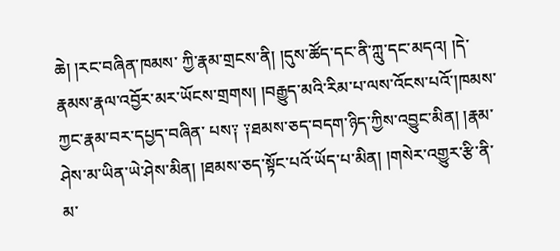ཆེ། །རང་བཞིན་ཁམས་ ཀྱི་རྣམ་གྲངས་ནི། །དུས་ཚོད་དང་ནི་ཀླུ་དང་མདའ། །དེ་རྣམས་རྣལ་འབྱོར་མར་ཡོངས་གྲགས། །བརྒྱུད་མའི་རིམ་པ་ལས་འོངས་པའོ་།ཁམས་ཀྱང་རྣམ་བར་དཔྱད་བཞིན་ པས༑ ༑ཐམས་ཅད་བདག་ཉིད་ཀྱིས་འབྱུང་མིན། །རྣམ་ཤེས་མ་ཡིན་ཡེ་ཤེས་མིན། །ཐམས་ཅད་སྟོང་པའོ་ཡོད་པ་མིན། །གསེར་འགྱུར་རྩི་ནི་མ་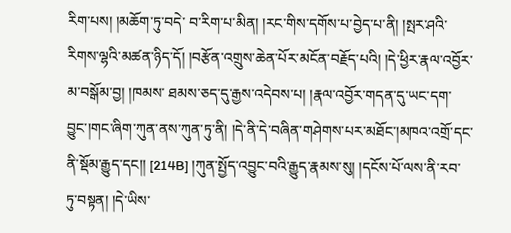རིག་པས། །མཆོག་ཏུ་བདེ་ བ་རིག་པ་མིན། །རང་གིས་དགོས་པ་བྱེད་པ་ནི། །སྤར་ཤའི་རིགས་ལྷའི་མཚན་ཉིད་དོ། །བརྩོན་འགྲུས་ཆེན་པོར་མངོན་བརྗོད་པའི། །དེ་ཕྱིར་རྣལ་འབྱོར་མ་བསྒོམ་བྱ། །ཁམས་ ཐམས་ཅད་དུ་རྒྱས་འདེབས་པ། །རྣལ་འབྱོར་གདན་དུ་ཡང་དག་བྱུང་།གང་ཞིག་ཀུན་ནས་ཀུན་ཏུ་ནི། །དེ་ནི་དེ་བཞིན་གཤེགས་པར་མཐོང་།མཁའ་འགྲོ་དང་ནི་སྡོམ་རྒྱུད་དང།། [214B] །ཀུན་སྤྱོད་འབྱུང་བའི་རྒྱུད་རྣམས་སུ། །དངོས་པོ་ལས་ནི་རབ་ཏུ་བསྟན། །དེ་ཡིས་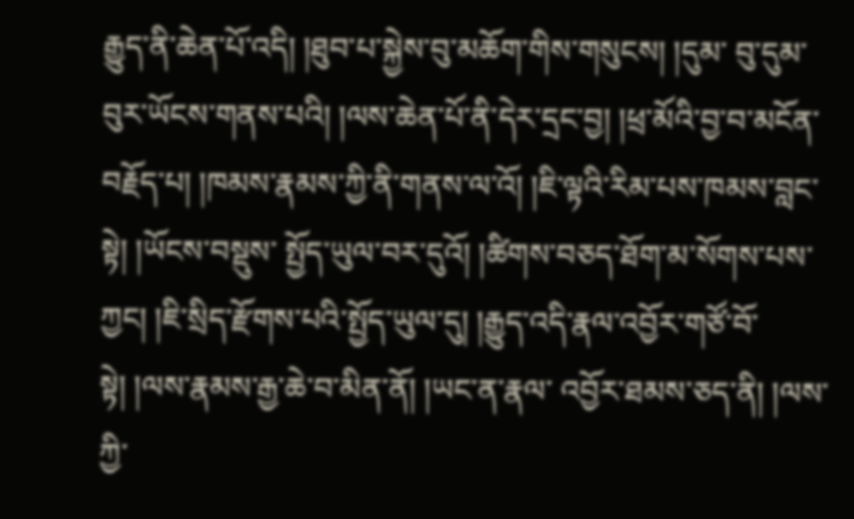རྒྱུད་ནི་ཆེན་པོ་འདི། །ཐུབ་པ་སྐྱེས་བུ་མཆོག་གིས་གསུངས། །དུམ་ བུ་དུམ་བུར་ཡོངས་གནས་པའི། །ལས་ཆེན་པོ་ནི་དེར་དྲང་བྱ། །ཕྲ་མོའི་བྱ་བ་མངོན་བརྗོད་པ། །ཁམས་རྣམས་ཀྱི་ནི་གནས་ལ་འོ། །ཇི་ལྟའི་རིམ་པས་ཁམས་བླང་སྟེ། །ཡོངས་བསྡུས་ སྤྱོད་ཡུལ་བར་དུའོ། །ཚིགས་བཅད་ཐོག་མ་སོགས་པས་ཀྱང། །ཇི་སྲིད་རྫོགས་པའི་སྤྱོད་ཡུལ་དུ། །རྒྱུད་འདི་རྣལ་འབྱོར་གཙོ་བོ་སྟེ། །ལས་རྣམས་རྒྱ་ཆེ་བ་མིན་ནོ། །ཡང་ན་རྣལ་ འབྱོར་ཐམས་ཅད་ནི། །ལས་ཀྱི་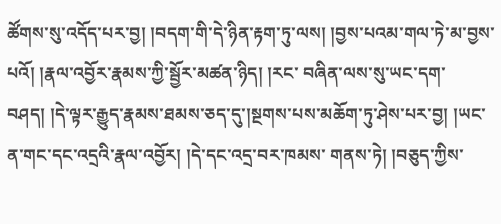ཚོགས་སུ་འདོད་པར་བྱ། །བདག་གི་དེ་ཉིན་རྟག་ཏུ་ལས། །བྱས་པའམ་གལ་ཏེ་མ་བྱས་པའོ། །རྣལ་འབྱོར་རྣམས་ཀྱི་སྦྱོར་མཚན་ཉིད། །རང་ བཞིན་ལས་སུ་ཡང་དག་བཤད། །དེ་ལྟར་རྒྱུད་རྣམས་ཐམས་ཅད་དུ་།སྔགས་པས་མཆོག་ཏུ་ཤེས་པར་བྱ། །ཡང་ན་གང་དང་འདྲའི་རྣལ་འབྱོར། །དེ་དང་འདྲ་བར་ཁམས་ གནས་ཏེ། །བཅུད་ཀྱིས་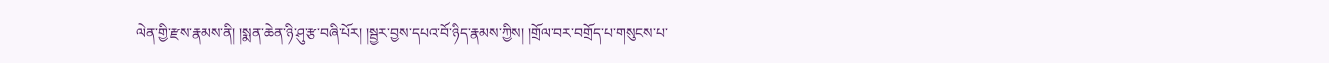ལེན་གྱི་རྫས་རྣམས་ནི། །སྨན་ཆེན་ཉི་ཤུ་རྩ་བཞི་པོར། །སྦྱར་བྱས་དཔའ་བོ་ཉིད་རྣམས་ཀྱིས། །གྲོལ་བར་བགྲོད་པ་གསུངས་པ་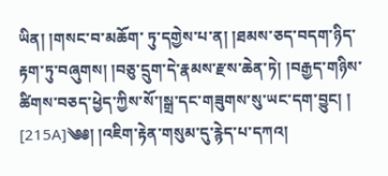ཡིན། །གསང་བ་མཆོག་ ཏུ་དགྱེས་པ་ན། །ཐམས་ཅད་བདག་ཉིད་རྟག་ཏུ་བཞུགས། །བཅུ་དྲུག་དེ་རྣམས་རྫས་ཆེན་ཏེ། །བརྒྱད་གཉིས་ཚིགས་བཅད་ཕྱེད་ཀྱིས་སོ་།སྒྲ་དང་གཟུགས་སུ་ཡང་དག་བྱུང། ། [215A]༄༅། །འཇིག་རྟེན་གསུམ་དུ་རྙེད་པ་དཀའ།